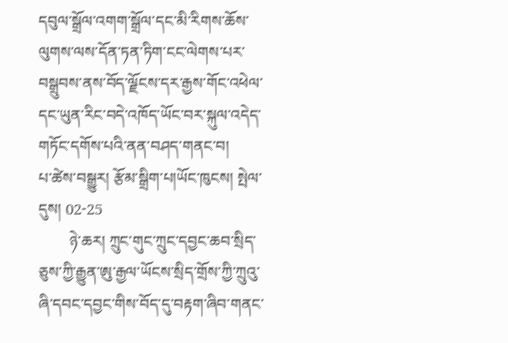དབུལ་སྒྲོལ་འགག་སྒྲོལ་དང་མི་རིགས་ཆོས་ལུགས་ལས་དོན་ཏན་ཏིག་ངང་ལེགས་པར་བསྒྲུབས་ནས་བོད་ལྗོངས་དར་རྒྱས་གོང་འཕེལ་དང་ཡུན་རིང་བདེ་འཁོད་ཡོང་བར་སྐུལ་འདེད་གཏོང་དགོས་པའི་ནན་བཤད་གནང་བ།
པ་ཚེས་བསྒྱུར། རྩོམ་སྒྲིག་པ།ཡོང་ཁུངས། སྤེལ་དུས། 02-25
        ཉེ་ཆར། ཀྲུང་གུང་ཀྲུང་དབྱང་ཆབ་སྲིད་ཅུས་ཀྱི་རྒྱུན་ཨུ་རྒྱལ་ཡོངས་སྲིད་གྲོས་ཀྱི་ཀྲུའུ་ཞི་དབང་དབྱང་གིས་བོད་དུ་བརྟག་ཞིབ་གནང་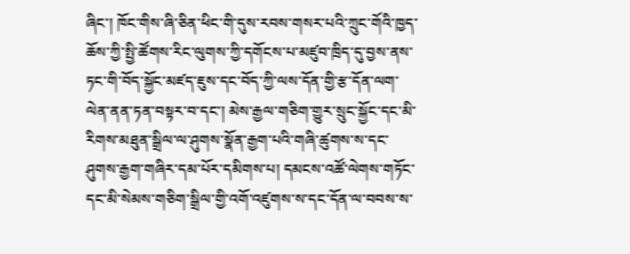ཞིང་། ཁོང་གིས་ཞི་ཅིན་ཕིང་གི་དུས་རབས་གསར་པའི་ཀྲུང་གོའི་ཁྱད་ཆོས་ཀྱི་སྤྱི་ཚོགས་རིང་ལུགས་ཀྱི་དགོངས་པ་མཛུབ་ཁྲིད་དུ་བྱས་ནས་ཏང་གི་བོད་སྐྱོང་མཛད་ཇུས་དང་བོད་ཀྱི་ལས་དོན་གྱི་རྩ་དོན་ལག་ལེན་ནན་ཏན་བསྟར་བ་དང་། མེས་རྒྱལ་གཅིག་གྱུར་སྲུང་སྐྱོང་དང་མི་རིགས་མཐུན་སྒྲིལ་ལ་ཤུགས་སྣོན་རྒྱག་པའི་གཞི་ཚུགས་ས་དང་ཤུགས་རྒྱག་གཞིར་དམ་པོར་དམིགས་པ། དམངས་འཚོ་ལེགས་གཏོང་དང་མི་སེམས་གཅིག་སྒྲིལ་གྱི་འགོ་འཛུགས་ས་དང་དོན་ལ་བབས་ས་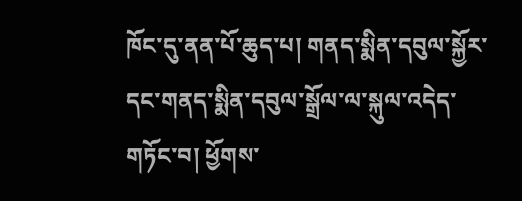ཁོང་དུ་ནན་པོ་ཆུད་པ། གནད་སྨིན་དབུལ་སྐྱོར་དང་གནད་སྨིན་དབུལ་སྒྲོལ་ལ་སྐུལ་འདེད་གཏོང་བ། ཕྱོགས་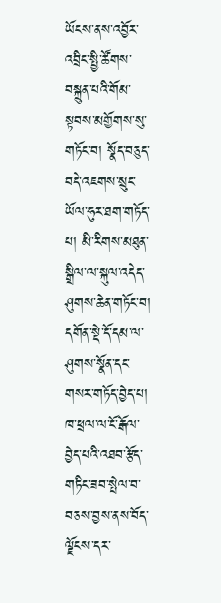ཡོངས་ནས་འབྱོར་འབྲིང་སྤྱི་ཚོགས་བསྐྲུན་པའི་གོམ་སྟབས་མགྱོགས་སུ་གཏོང་བ། སྣོད་བཅུད་བདེ་འཇགས་སྲུང་ཡོལ་ཧུར་ཐག་གཏོད་པ། མི་རིགས་མཐུན་སྒྲིལ་ལ་སྐུལ་འདེད་ཤུགས་ཆེན་གཏོང་བ། དགོན་སྡེ་དོ་དམ་ལ་ཤུགས་སྣོན་དང་གསར་གཏོད་བྱེད་པ། ཁ་ཕྲལ་ལ་ངོ་རྒོལ་བྱེད་པའི་འཐབ་རྩོད་གཏིང་ཟབ་སྤེལ་བ་བཅས་བྱས་ནས་བོད་ལྗོངས་དར་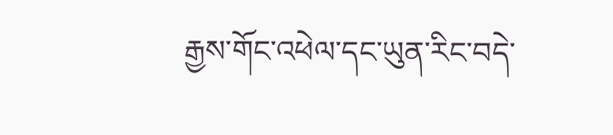རྒྱས་གོང་འཕེལ་དང་ཡུན་རིང་བདེ་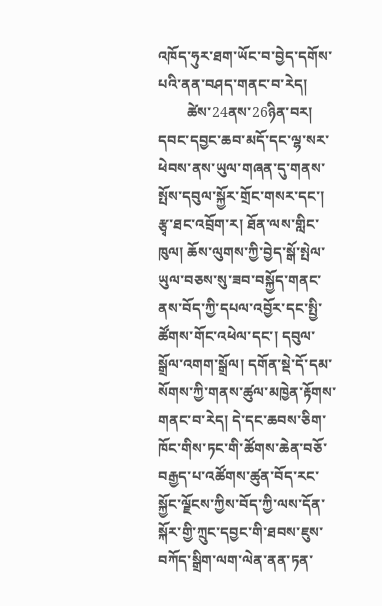འཁོད་ཧུར་ཐག་ཡོང་བ་བྱེད་དགོས་པའི་ནན་བཤད་གནང་བ་རེད།
        ཚེས་24ནས་26ཉིན་བར། དབང་དབྱང་ཆབ་མདོ་དང་ལྷ་སར་ཕེབས་ནས་ཡུལ་གཞན་དུ་གནས་སྤོས་དབུལ་སྐྱོར་གྲོང་གསར་དང་། རྩྭ་ཐང་འབྲོག་ར། ཐོན་ལས་གླིང་ཁུལ། ཆོས་ལུགས་ཀྱི་བྱེད་སྒོ་སྤེལ་ཡུལ་བཅས་སུ་ཟབ་བསྐྱོད་གནང་ནས་བོད་ཀྱི་དཔལ་འབྱོར་དང་སྤྱི་ཚོགས་གོང་འཕེལ་དང་། དབུལ་སྒྲོལ་འགག་སྒྲོལ། དགོན་སྡེ་དོ་དམ་སོགས་ཀྱི་གནས་ཚུལ་མཁྱེན་རྟོགས་གནང་བ་རེད། དེ་དང་ཆབས་ཅིག་ཁོང་གིས་ཏང་གི་ཚོགས་ཆེན་བཅོ་བརྒྱད་པ་འཚོགས་ཚུན་བོད་རང་སྐྱོང་ལྗོངས་ཀྱིས་བོད་ཀྱི་ལས་དོན་སྐོར་གྱི་ཀྲུང་དབྱང་གི་ཐབས་ཇུས་བཀོད་སྒྲིག་ལག་ལེན་ནན་ཏན་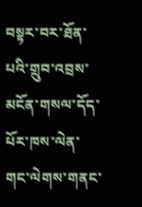བསྟར་བར་ཐོན་པའི་གྲུབ་འབྲས་མངོན་གསལ་དོད་པོར་ཁས་ལེན་གང་ལེགས་གནང་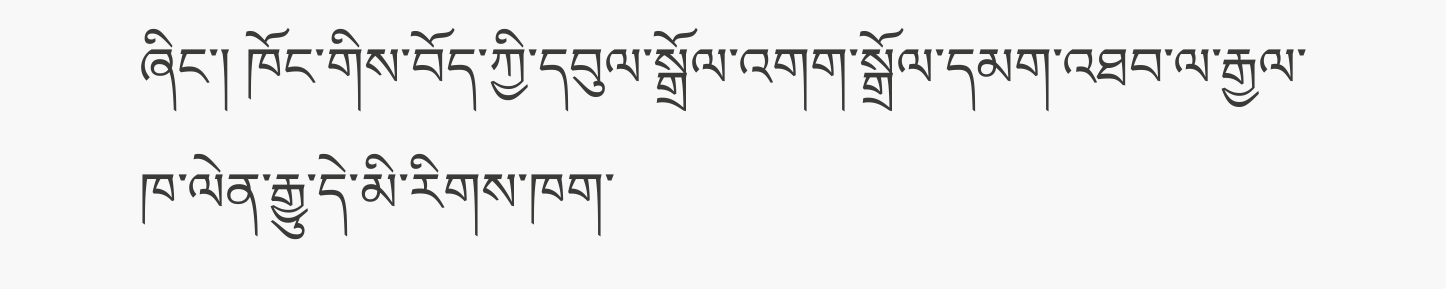ཞིང་། ཁོང་གིས་བོད་ཀྱི་དབུལ་སྒྲོལ་འགག་སྒྲོལ་དམག་འཐབ་ལ་རྒྱལ་ཁ་ལེན་རྒྱུ་དེ་མི་རིགས་ཁག་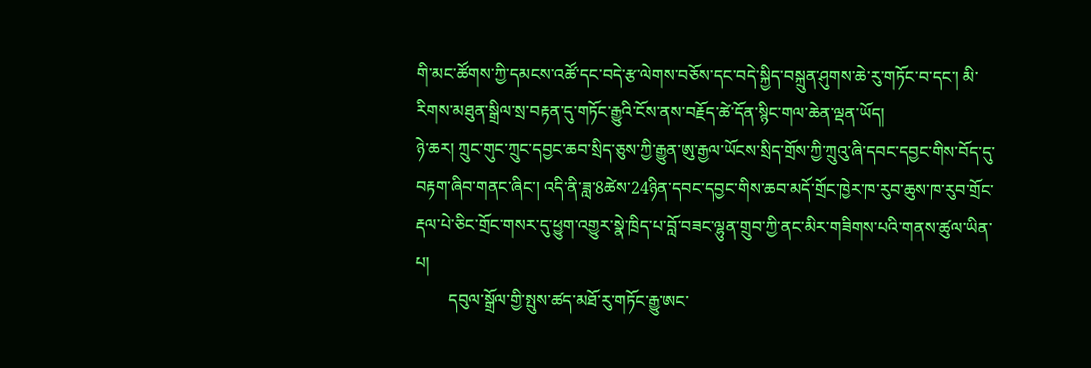གི་མང་ཚོགས་ཀྱི་དམངས་འཚོ་དང་བདེ་རྩ་ལེགས་བཅོས་དང་བདེ་སྐྱིད་བསྐྲུན་ཤུགས་ཆེ་རུ་གཏོང་བ་དང་། མི་རིགས་མཐུན་སྒྲིལ་སྲ་བརྟན་དུ་གཏོང་རྒྱུའི་ངོས་ནས་བརྗོད་ཚེ་དོན་སྙིང་གལ་ཆེན་ལྡན་ཡོད།
ཉེ་ཆར། ཀྲུང་གུང་ཀྲུང་དབྱང་ཆབ་སྲིད་ཅུས་ཀྱི་རྒྱུན་ཨུ་རྒྱལ་ཡོངས་སྲིད་གྲོས་ཀྱི་ཀྲུའུ་ཞི་དབང་དབྱང་གིས་བོད་དུ་བརྟག་ཞིབ་གནང་ཞིང་། འདི་ནི་ཟླ་8ཚེས་24ཉིན་དབང་དབྱང་གིས་ཆབ་མདོ་གྲོང་ཁྱེར་ཁ་རུབ་ཆུས་ཁ་རུབ་གྲོང་རྡལ་པེ་ཅིང་གྲོང་གསར་དུ་ཕྱུག་འགྱུར་སྣེ་ཁྲིད་པ་བློ་བཟང་ལྷུན་གྲུབ་ཀྱི་ནང་མིར་གཟིགས་པའི་གནས་ཚུལ་ཡིན་པ།
        དབུལ་སྒྲོལ་གྱི་སྤུས་ཚད་མཐོ་རུ་གཏོང་རྒྱུ་ཨང་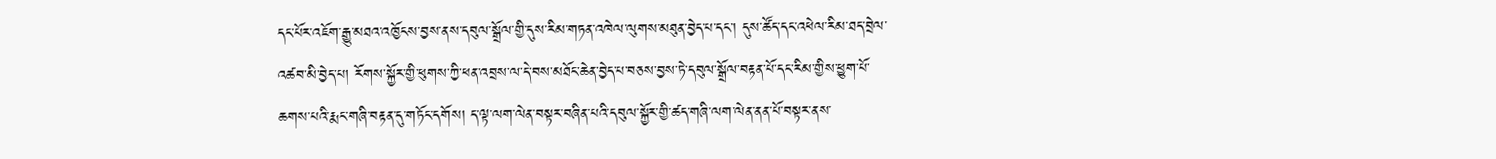དང་པོར་འཇོག་རྒྱུ་མཐའ་འཁྱོངས་བྱས་ནས་དབུལ་སྒྲོལ་གྱི་དུས་རིམ་གཏན་འཁེལ་ལུགས་མཐུན་བྱེད་པ་དང་། དུས་ཚོད་དང་འཕེལ་རིམ་ཐད་བྲེལ་འཚབ་མི་བྱེད་པ། རོགས་སྐྱོར་གྱི་ཕུགས་ཀྱི་ཕན་འབྲས་ལ་དེ་བས་མཐོང་ཆེན་བྱེད་པ་བཅས་བྱས་ཏེ་དབུལ་སྒྲོལ་བརྟན་པོ་དང་རིམ་གྱིས་ཕྱུག་པོ་ཆགས་པའི་རྨང་གཞི་བརྟན་དུ་གཏོང་དགོས། ད་ལྟ་ལག་ལེན་བསྟར་བཞིན་པའི་དབུལ་སྐྱོར་གྱི་ཚད་གཞི་ལག་ལེན་ནན་པོ་བསྟར་ནས་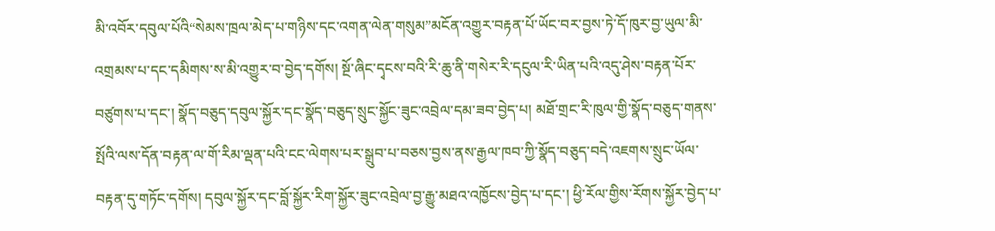མི་འབོར་དབུལ་པོའི“སེམས་ཁྲལ་མེད་པ་གཉིས་དང་འགན་ལེན་གསུམ”མངོན་འགྱུར་བརྟན་པོ་ཡོང་བར་བྱས་ཏེ་དོ་ཁུར་བྱ་ཡུལ་མི་འགྲམས་པ་དང་དམིགས་ས་མི་འགྱུར་བ་བྱེད་དགོས། སྔོ་ཞིང་དྭངས་བའི་རི་ཆུ་ནི་གསེར་རི་དངུལ་རི་ཡིན་པའི་འདུ་ཤེས་བརྟན་པོར་བཙུགས་པ་དང་། སྣོད་བཅུད་དབུལ་སྐྱོར་དང་སྣོད་བཅུད་སྲུང་སྐྱོང་ཟུང་འབྲེལ་དམ་ཟབ་བྱེད་པ། མཐོ་གྲང་རི་ཁུལ་གྱི་སྣོད་བཅུད་གནས་སྤོའི་ལས་དོན་བརྟན་ལ་གོ་རིམ་ལྡན་པའི་ངང་ལེགས་པར་སྒྲུབ་པ་བཅས་བྱས་ནས་རྒྱལ་ཁབ་ཀྱི་སྣོད་བཅུད་བདེ་འཇགས་སྲུང་ཡོལ་བརྟན་དུ་གཏོང་དགོས། དབུལ་སྐྱོར་དང་བློ་སྐྱོར་རིག་སྐྱོར་ཟུང་འབྲེལ་བྱ་རྒྱུ་མཐའ་འཁྱོངས་བྱེད་པ་དང་། ཕྱི་རོལ་གྱིས་རོགས་སྐྱོར་བྱེད་པ་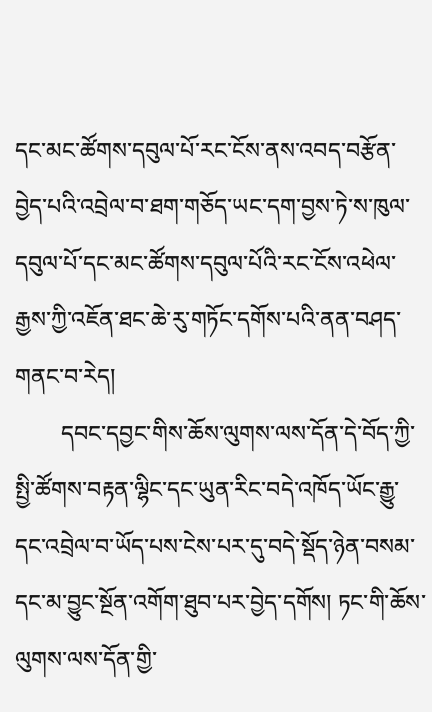དང་མང་ཚོགས་དབུལ་པོ་རང་ངོས་ནས་འབད་བརྩོན་བྱེད་པའི་འབྲེལ་བ་ཐག་གཅོད་ཡང་དག་བྱས་ཏེ་ས་ཁུལ་དབུལ་པོ་དང་མང་ཚོགས་དབུལ་པོའི་རང་ངོས་འཕེལ་རྒྱས་ཀྱི་འཇོན་ཐང་ཆེ་རུ་གཏོང་དགོས་པའི་ནན་བཤད་གནང་བ་རེད།
        དབང་དབྱང་གིས་ཆོས་ལུགས་ལས་དོན་དེ་བོད་ཀྱི་སྤྱི་ཚོགས་བརྟན་ལྷིང་དང་ཡུན་རིང་བདེ་འཁོད་ཡོང་རྒྱུ་དང་འབྲེལ་བ་ཡོད་པས་ངེས་པར་དུ་བདེ་སྡོད་ཉེན་བསམ་དང་མ་བྱུང་སྔོན་འགོག་ཐུབ་པར་བྱེད་དགོས། ཏང་གི་ཆོས་ལུགས་ལས་དོན་གྱི་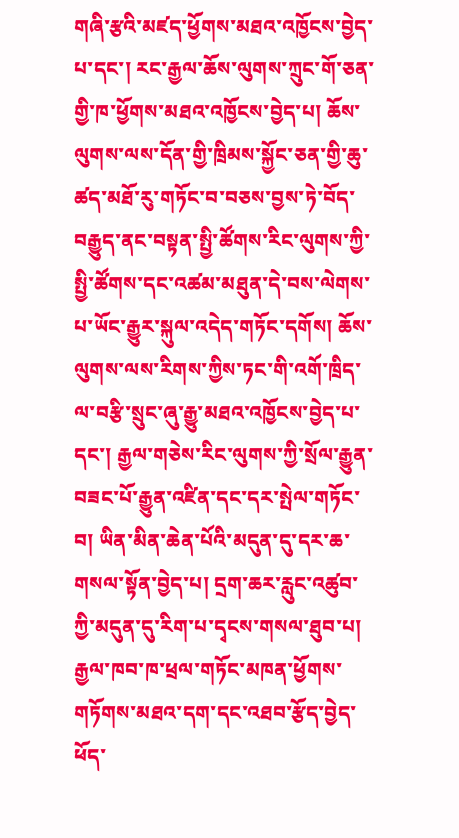གཞི་རྩའི་མཛད་ཕྱོགས་མཐའ་འཁྱོངས་བྱེད་པ་དང་། རང་རྒྱལ་ཆོས་ལུགས་ཀྲུང་གོ་ཅན་གྱི་ཁ་ཕྱོགས་མཐའ་འཁྱོངས་བྱེད་པ། ཆོས་ལུགས་ལས་དོན་གྱི་ཁྲིམས་སྐྱོང་ཅན་གྱི་ཆུ་ཚད་མཐོ་རུ་གཏོང་བ་བཅས་བྱས་ཏེ་བོད་བརྒྱུད་ནང་བསྟན་སྤྱི་ཚོགས་རིང་ལུགས་ཀྱི་སྤྱི་ཚོགས་དང་འཚམ་མཐུན་དེ་བས་ལེགས་པ་ཡོང་རྒྱུར་སྐུལ་འདེད་གཏོང་དགོས། ཆོས་ལུགས་ལས་རིགས་ཀྱིས་ཏང་གི་འགོ་ཁྲིད་ལ་བརྩི་སྲུང་ཞུ་རྒྱུ་མཐའ་འཁྱོངས་བྱེད་པ་དང་། རྒྱལ་གཅེས་རིང་ལུགས་ཀྱི་སྲོལ་རྒྱུན་བཟང་པོ་རྒྱུན་འཛིན་དང་དར་སྤེལ་གཏོང་བ། ཡིན་མིན་ཆེན་པོའི་མདུན་དུ་དར་ཆ་གསལ་སྟོན་བྱེད་པ། དྲག་ཆར་རླུང་འཚུབ་ཀྱི་མདུན་དུ་རིག་པ་དྭངས་གསལ་ཐུབ་པ། རྒྱལ་ཁབ་ཁ་ཕྲལ་གཏོང་མཁན་ཕྱོགས་གཏོགས་མཐའ་དག་དང་འཐབ་རྩོད་བྱེད་ཕོད་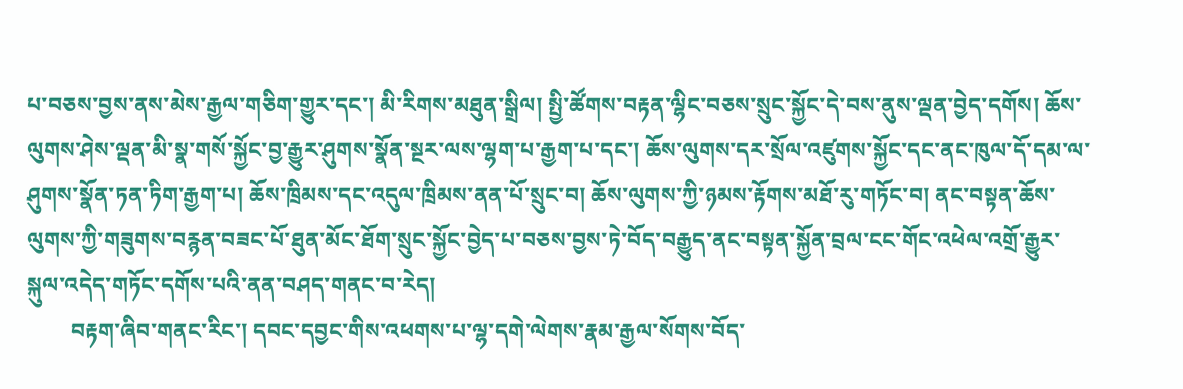པ་བཅས་བྱས་ནས་མེས་རྒྱལ་གཅིག་གྱུར་དང་། མི་རིགས་མཐུན་སྒྲིལ། སྤྱི་ཚོགས་བརྟན་ལྷིང་བཅས་སྲུང་སྐྱོང་དེ་བས་ནུས་ལྡན་བྱེད་དགོས། ཆོས་ལུགས་ཤེས་ལྡན་མི་སྣ་གསོ་སྐྱོང་བྱ་རྒྱུར་ཤུགས་སྣོན་སྔར་ལས་ལྷག་པ་རྒྱག་པ་དང་། ཆོས་ལུགས་དར་སྲོལ་འཛུགས་སྐྱོང་དང་ནང་ཁུལ་དོ་དམ་ལ་ཤུགས་སྣོན་ཏན་ཏིག་རྒྱག་པ། ཆོས་ཁྲིམས་དང་འདུལ་ཁྲིམས་ནན་པོ་སྲུང་བ། ཆོས་ལུགས་ཀྱི་ཉམས་རྟོགས་མཐོ་རུ་གཏོང་བ། ནང་བསྟན་ཆོས་ལུགས་ཀྱི་གཟུགས་བརྙན་བཟང་པོ་ཐུན་མོང་ཐོག་སྲུང་སྐྱོང་བྱེད་པ་བཅས་བྱས་ཏེ་བོད་བརྒྱུད་ནང་བསྟན་སྐྱོན་བྲལ་ངང་གོང་འཕེལ་འགྲོ་རྒྱུར་སྐུལ་འདེད་གཏོང་དགོས་པའི་ནན་བཤད་གནང་བ་རེད།
        བརྟག་ཞིབ་གནང་རིང་། དབང་དབྱང་གིས་འཕགས་པ་ལྷ་དགེ་ལེགས་རྣམ་རྒྱལ་སོགས་བོད་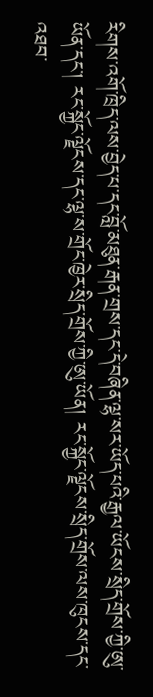རིགས་འགོ་ཁྲིད་ལས་བྱེད་པ་དང་བློ་མཐུན་རྒན་གྲས་དང་དེ་བཞིན་ལྷ་སར་ཡོད་པའི་རྒྱལ་ཡོངས་སྲིད་གྲོས་ཀྱི་ཨུ་ཡོན་དང་། རང་སྐྱོང་ལྗོངས་དང་ལྷ་ས་གྲོང་ཁྱེར་སྲིད་གྲོས་ཀྱི་ཨུ་ཡོན། རང་སྐྱོང་ལྗོངས་སྲིད་གྲོས་ལས་ཁུངས་དང་འཐབ་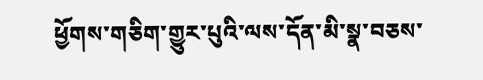ཕྱོགས་གཅིག་གྱུར་པུའི་ལས་དོན་མི་སྣ་བཅས་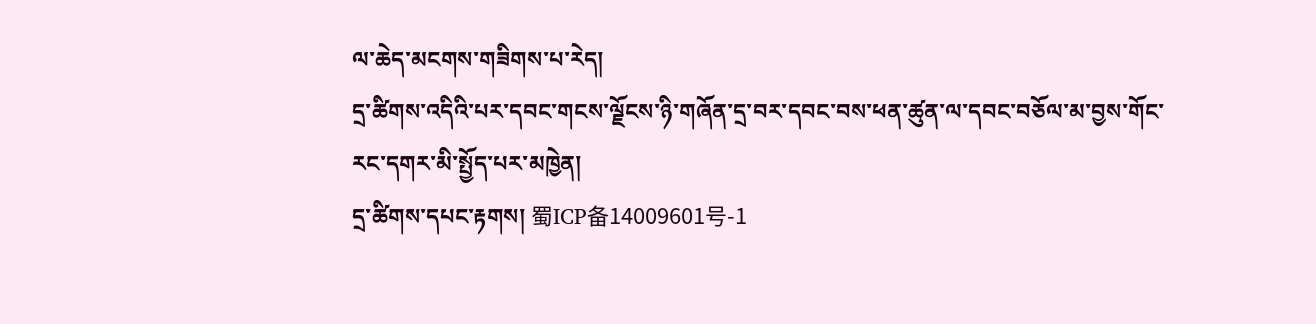ལ་ཆེད་མངགས་གཟིགས་པ་རེད།
དྲ་ཚིགས་འདིའི་པར་དབང་གངས་ལྗོངས་ཉི་གཞོན་དྲ་བར་དབང་བས་ཕན་ཚུན་ལ་དབང་བཅོལ་མ་བྱས་གོང་རང་དགར་མི་སྤྱོད་པར་མཁྱེན།
དྲ་ཚིགས་དཔང་རྟགས། 蜀ICP备14009601号-1